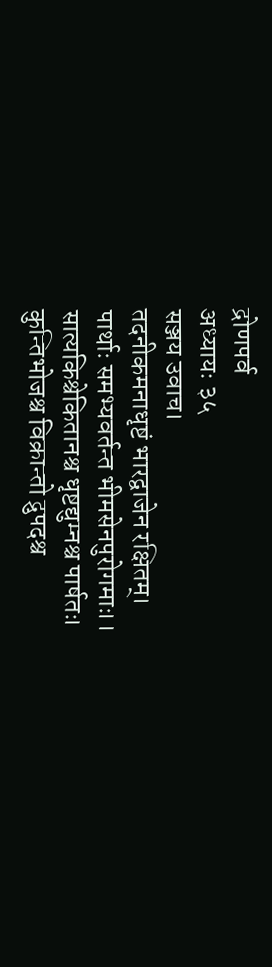द्रोणपर्व
अध्यायः ३५
सञ्जय उवाच।
तदनीकमनाधृष्टं भारद्वाजेन रक्षितम्।
पार्थाः समभ्यवर्तन्त भीमसेनपुरोगमाः।।
सात्यकिश्चेकितानश्च धृष्टद्युम्नश्च पार्षतः।
कुन्तिभोजश्च विक्रान्तो द्रुपदश्च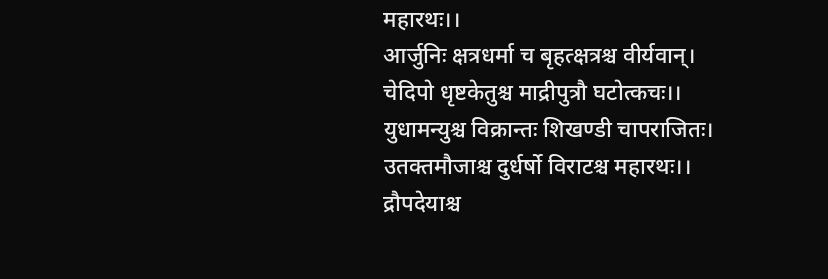महारथः।।
आर्जुनिः क्षत्रधर्मा च बृहत्क्षत्रश्च वीर्यवान्।
चेदिपो धृष्टकेतुश्च माद्रीपुत्रौ घटोत्कचः।।
युधामन्युश्च विक्रान्तः शिखण्डी चापराजितः।
उतक्तमौजाश्च दुर्धर्षो विराटश्च महारथः।।
द्रौपदेयाश्च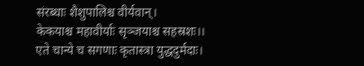संरब्धाः शैशुपालिश्च वीर्यवान्।
केकयाश्च महावीर्याः सृञ्जयाश्च सहस्रशः।।
एते चान्ये च सगणाः कृतास्त्रा युद्धदुर्मदाः।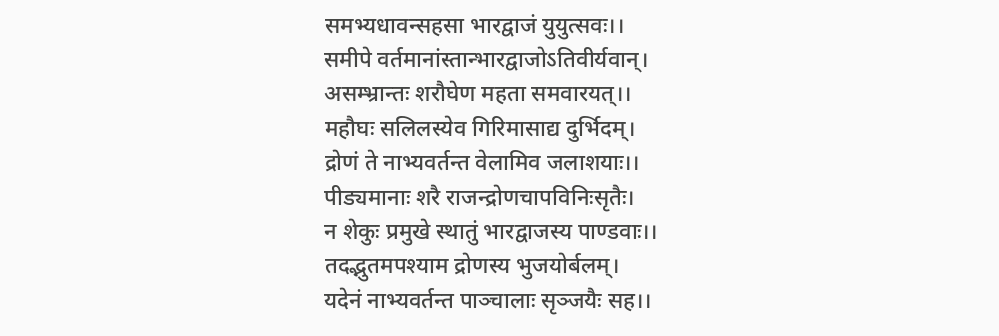समभ्यधावन्सहसा भारद्वाजं युयुत्सवः।।
समीपे वर्तमानांस्तान्भारद्वाजोऽतिवीर्यवान्।
असम्भ्रान्तः शरौघेण महता समवारयत्।।
महौघः सलिलस्येव गिरिमासाद्य दुर्भिदम्।
द्रोणं ते नाभ्यवर्तन्त वेलामिव जलाशयाः।।
पीड्यमानाः शरै राजन्द्रोणचापविनिःसृतैः।
न शेकुः प्रमुखे स्थातुं भारद्वाजस्य पाण्डवाः।।
तदद्भुतमपश्याम द्रोणस्य भुजयोर्बलम्।
यदेनं नाभ्यवर्तन्त पाञ्चालाः सृञ्जयैः सह।।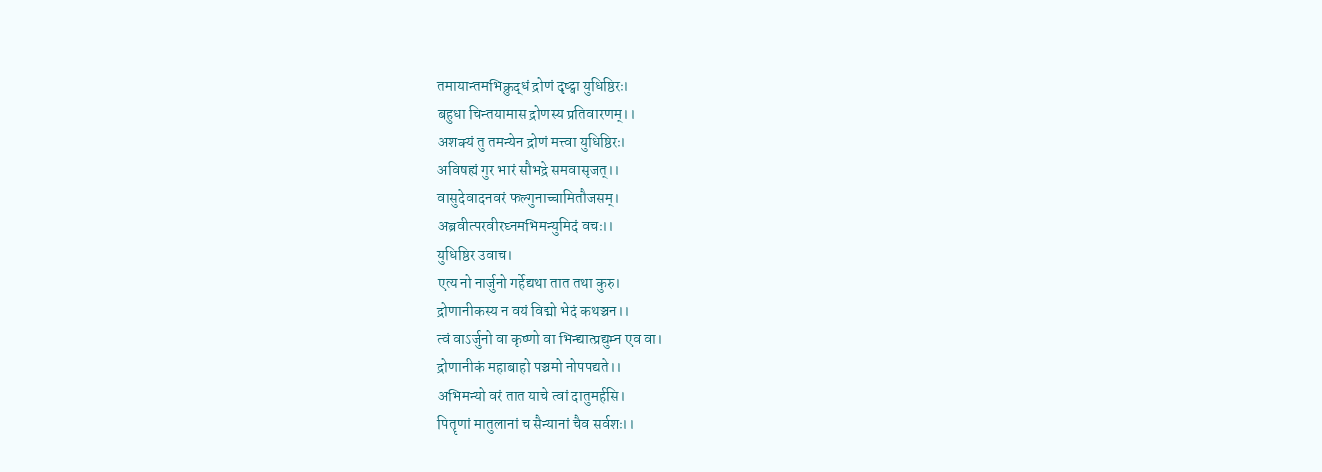तमायान्तमभिक्रुद्धं द्रोणं दृष्ट्वा युधिष्ठिरः।
बहुधा चिन्तयामास द्रोणस्य प्रतिवारणम्।।
अशक्यं तु तमन्येन द्रोणं मत्त्वा युधिष्ठिरः।
अविषह्यं गुर भारं सौभद्रे समवासृजत्।।
वासुदेवादनवरं फल्गुनाच्चामितौजसम्।
अब्रवीत्परवीरघ्नमभिमन्युमिदं वचः।।
युधिष्ठिर उवाच।
एत्य नो नार्जुनो गर्हेद्यथा तात तथा कुरु।
द्रोणानीकस्य न वयं विद्मो भेदं कथञ्चन।।
त्वं वाऽर्जुनो वा कृष्णो वा भिन्द्यात्प्रद्युम्न एव वा।
द्रोणानीकं महाबाहो पञ्चमो नोपपद्यते।।
अभिमन्यो वरं तात याचे त्वां दातुमर्हसि।
पितॄणां मातुलानां च सैन्यानां चैव सर्वशः।।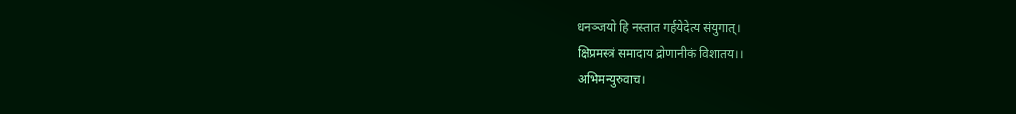धनञ्जयो हि नस्तात गर्हयेदेत्य संयुगात्।
क्षिप्रमस्त्रं समादाय द्रोणानीकं विशातय।।
अभिमन्युरुवाच।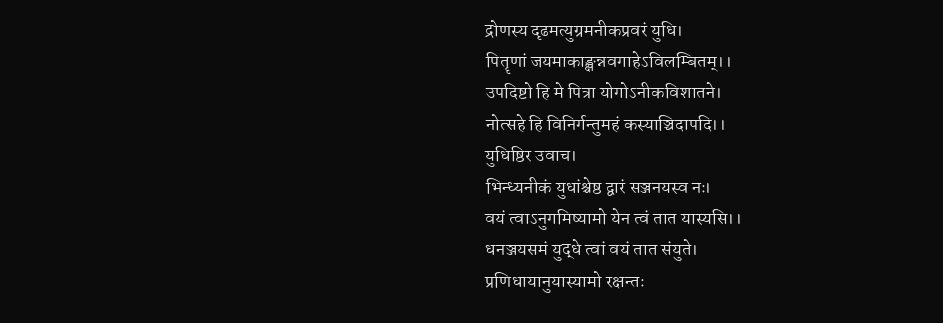द्रोणस्य दृढमत्युग्रमनीकप्रवरं युधि।
पितॄणां जयमाकाङ्क्षन्नवगाहेऽविलम्बितम्।।
उपदिष्टो हि मे पित्रा योगोऽनीकविशातने।
नोत्सहे हि विनिर्गन्तुमहं कस्याञ्चिदापदि।।
युधिष्ठिर उवाच।
भिन्ध्यनीकं युधांश्चेष्ठ द्वारं सञ्जनयस्व नः।
वयं त्वाऽनुगमिष्यामो येन त्वं तात यास्यसि।।
धनञ्जयसमं युद्धे त्वां वयं तात संयुते।
प्रणिधायानुयास्यामो रक्षन्तः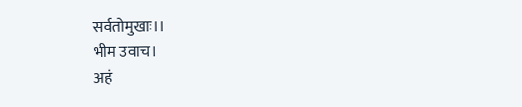सर्वतोमुखाः।।
भीम उवाच।
अहं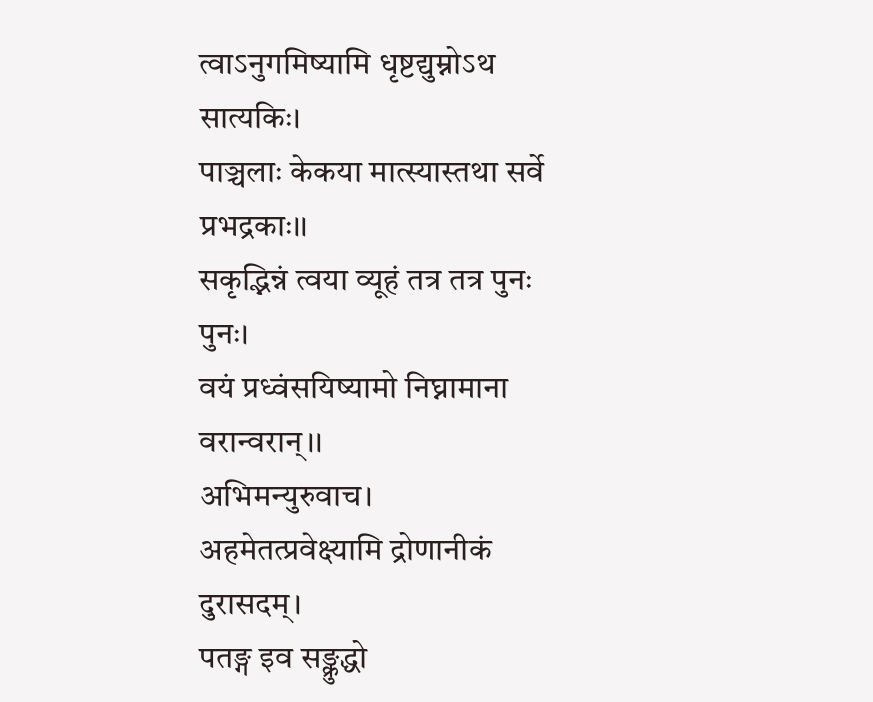त्वाऽनुगमिष्यामि धृष्टद्युम्नोऽथ सात्यकिः।
पाञ्चलाः केकया मात्स्यास्तथा सर्वे प्रभद्रकाः।।
सकृद्भिन्नं त्वया व्यूहं तत्र तत्र पुनः पुनः।
वयं प्रध्वंसयिष्यामो निघ्नामाना वरान्वरान्।।
अभिमन्युरुवाच।
अहमेतत्प्रवेक्ष्यामि द्रोणानीकं दुरासदम्।
पतङ्ग इव सङ्क्रुद्धो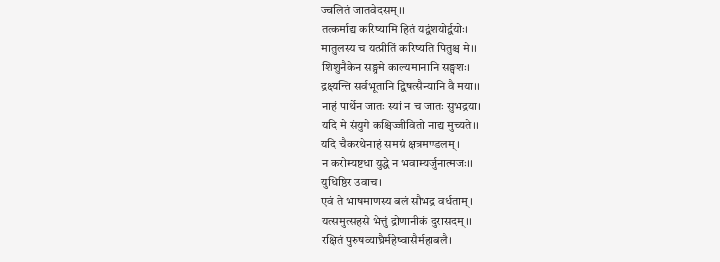ज्वलितं जातवेदसम्।।
तत्कर्माद्य करिष्यामि हितं यद्वंशयोर्द्वयोः।
मातुलस्य च यत्प्रीतिं करिष्यति पितुश्च मे।।
शिशुनैकेन सङ्ग्रमे काल्यमानानि सङ्घशः।
द्रक्ष्यन्ति सर्वभूतानि द्विषत्सैन्यानि वै मया।।
नाहं पार्थेन जातः स्यां न च जातः सुभद्रया।
यदि मे संयुगे कश्चिज्जीवितो नाद्य मुच्यते।।
यदि चैकरथेनाहं समग्रं क्षत्रमण्डलम्।
न करोम्यष्टधा युद्धे न भवाम्यर्जुनात्मजः।।
युधिष्ठिर उवाच।
एवं ते भाषमाणस्य बलं सौभद्र वर्धताम्।
यत्समुत्सहसे भेत्तुं द्रोणानीकं दुरासदम्।।
रक्षितं पुरुषव्याघ्रैर्महेष्वासैर्महाबलै।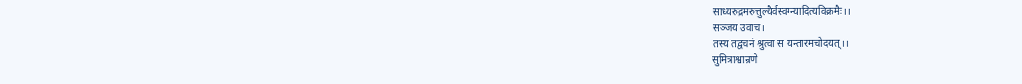साध्यरुद्रमरुत्तुल्यैर्वस्वग्न्यादित्यविक्रमैः।।
सञ्जय उवाच।
तस्य तद्वचनं श्रुत्वा स यन्तारमचोदयत्।।
सुमित्राश्वान्रणे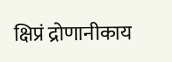क्षिप्रं द्रोणानीकाय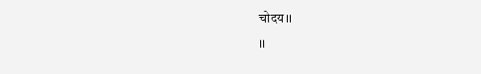चोदय।।
।।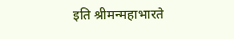इति श्रीमन्महाभारते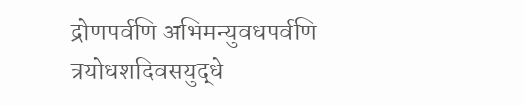द्रोणपर्वणि अभिमन्युवधपर्वणि
त्रयोधशदिवसयुद्धे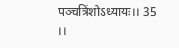पञ्चत्रिंशोऽध्यायः।। 35 ।।